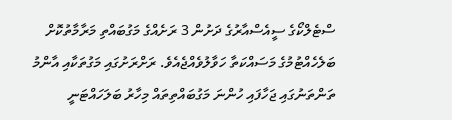ސްޓެލްކޯގެ ސީއެސްއާރުގެ ދަށުން 3 ރަށެއްގެ މަގުބައްތި މަރާމާތުކޮށް ބަލެހެއްޓުމުގެ މަސައްކަތާ ހަވާލުވެއްޖެއެވެ. ރަށްރަށުގައި މަގުތަކާއި އާންމު ތަންތަނުގައި ޖަހާފައި ހުންނަ މަގުބައްތިތައް މިހާރު ބަލަހައްޓަނީ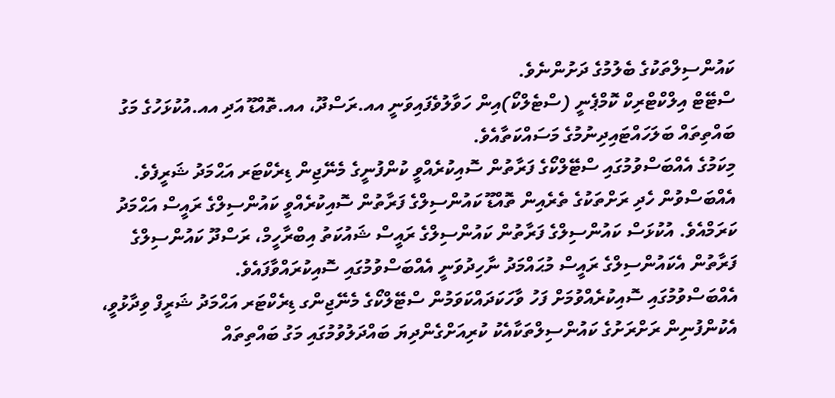ކައުންސިލްތަކުގެ ބެލުމުގެ ދަށުންނެވެ.
ސްޓޭޓް އިލްކްޓްރިކް ކޮމްޕެނީ (ސްޓެލްކޯ)އިން ހަވާލުވެފައިވަނީ އއ.ރަސްދޫ، އއ.ތޮއްޑޫ އަދި އއ.އުކުޅަހުގެ މަގު ބައްތިތައް ބަލަހައްޓައިދިނުމުގެ މަސައްކަތާއެވެ.
މިކަމުގެ އެއްބަސްވުމުގައި ސްޓޭލްކޯގެ ފަރާތުން ސޮއިކުރެއްވީ ކުންފުނީގެ މެނޭޖިން ޑިރެކްޓަރ އަޙްމަދު ޝަރީފެވެ. އެއްބަސްވުން ހެދި ރަށްތަކުގެ ތެރެއިން ތޮއްޑޫ ކައުންސިލްގެ ފަރާތުން ސޮއިކުރެއްވީ ކައުންސިލްގެ ރައީސް އަޙްމަދު ކަރަމްއެވެ. އުކުޅަސް ކައުންސިލްގެ ފަރާތުން ކައުންސިލްގެ ރައީސް ޝައުކަތު އިބްރާހީމް، ރަސްދޫ ކައުންސިލްގެ ފަރާތުން އެކައުންސިލްގެ ރައީސް މުޙައްމަދު ނާހިދުވަނީ އެއްބަސްވުމުގައި ސޮއިކުރައްވާފައެވެ.
އެއްބަސްވުމުގައި ސޮއިކުރެއްވުމަށް ފަހު ވާހަކަދައްކަވަމުން ސްޓޭލްކޯގެ މެނޭޖިންގ ޑިރެކްޓަރ އަޙްމަދު ޝަރީފް ވިދާޅުވީ، އެކުންފުނިން ރަށްރަށުގެ ކައުންސިލްތަކާއެކު ކުރިއަށްގެންދިޔަ ބައްދަލުވުމުގައި މަގު ބައްތިތައް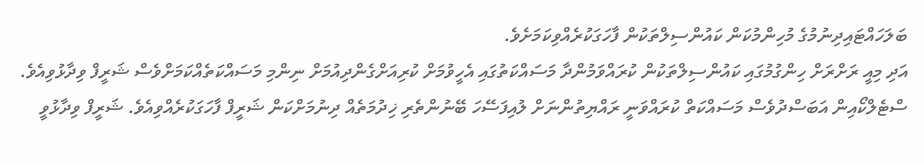ބަލަހައްޓައިދިނުމުގެ މުހިންމުކަން ކައުންސިލްތަކުން ފާހަގަކުރެއްވިކަމަށެވެ.
އަދި މިއީ ރަށްރަށް ހިންގުމުގައި ކައުންސިލްތަކުން ކުރައްވަމުންދާ މަސައްކަތުގައި އެހީވުމަށް ކުރިއަށްގެންދިއުމަށް ނިންމި މަސައްކަތެއްކަމަށްވެސް ޝަރީފް ވިދާޅުވިއެވެ. ސްޓެލްކޯއިން އަބަސްދުވެސް މަސައްކަތް ކުރައްވަނީ ރައްޔިތުންނަށް ލުއިފަސޭހަ ބޭނުންތެރި ޚިދުމަތެއް ދިނުމަށްކަން ޝަރީފް ފާހަގަކުރެއްވިއެވެ. ޝަރީފް ވިދާޅުވީ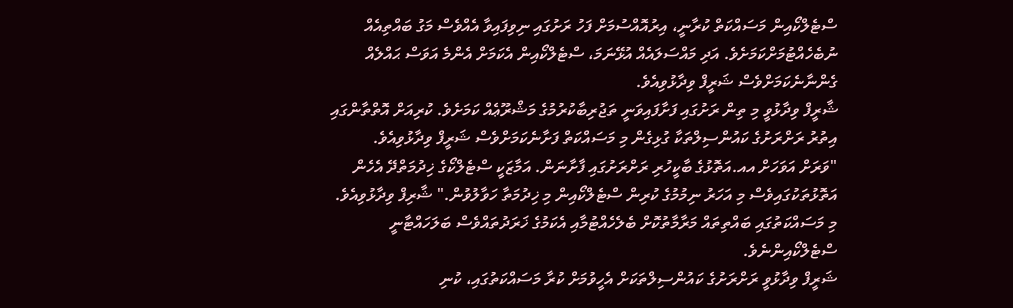ސްޓެލްކޯއިން މަސައްކަތް ކުރާނީ، އިރުއޮއްސުމަށް ފަހު ރަށުގައި ނިވިފައިވާ އެއްވެސް މަގު ބައްތިއެއް ނުބެހެއްޓުމަށްކަމަށެވެ. އަދި މައްސަލައެއް އުޅޭނަމަ، ސްޓެލްކޯއިން އެކަމަށް އެންމެ އަވަސް ޙައްލެއް ގެންނާނެކަމަށްވެސް ޝަރީފް ވިދާޅުވިއެވެ.
ޝާރީފް ވިދާޅުވީ މި ތިން ރަށުގައި ފަށާފައިވަނީ ތަޖުރިބާކުރުމުގެ މަޝްރޫޢެއް ކަމަށެވެ. ކުރިއަށް އޮތްތާންގައި އިތުރު ރަށްރަށުގެ ކައުންސިލްތަކާ ގުޅިގެން މި މަސައްކަތް ފަށާނެކަމަށްވެސް ޝަރީފް ވިދާޅުވިއެވެ.
"ވަރަށް އަވަހަށް އއ.އަތޮޅުގެ ބާކީހުރި ރަށްރަށުގައި ފާށާނަން. އަމާޒަކީ ސްޓެލްކޯގެ ޚިދުމަތްދޭ އެހެން އަތޮޅުތަކުގައިވެސް މި އަހަރު ނިމުމުގެ ކުރިން ސްޓެލްކޯއިން މި ޚިދުމަތާ ހަވާލުވުން." ޝާރިފް ވިދާޅުވިއެވެ.
މި މަސައްކަތުގައި ބައްތިތައް މަރާމާތުކޮށް ބެލެހެއްޓުމާއި އެކަމުގެ ޚަރަދުތައްވެސް ބަލަހައްޓާނީ ސްޓެލްކޯއިންނެވެ.
ޝަރީފް ވިދާޅުވީ ރަށްރަށުގެ ކައުންސިލްތަކަށް އެހީވުމަށް ކުރާ މަސައްކަތުގައި، ކުނި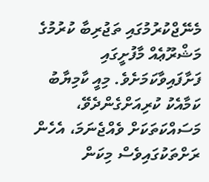މެނޭޖްކުރުމުގައި ތަޖުރިބާ ކުރުމުގެ މަޝްރޫޢެއް މާފުށީގައި ފަށާފައިވާކަމަށެވެ. މިއީ ކާމިޔާބު ކަމާއެކު ކުރިއަށްގެންދެވޭ، މަސައްކަތަކަށް ވެއްޖެނަމަ، އެހެން ރަށްތަކުގައިވެސް މިކަން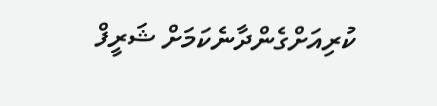ކުރިއަށްގެންދާނެކަމަށް ޝަރީފް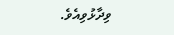ވިދާޅުވިއެވެ.